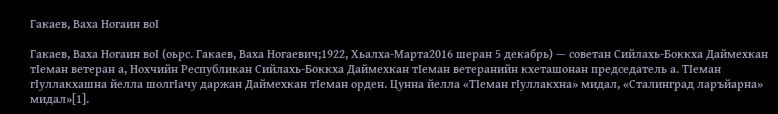Гакаев, Ваха Ногаин воӀ

Гакаев, Ваха Ногаин воӀ (оьрс. Гакаев, Ваха Ногаевич;1922, Хьалха-Марта2016 шеран 5 декабрь) — советан Сийлахь-Боккха Даймехкан тӀеман ветеран а, Нохчийн Республикан Сийлахь-Боккха Даймехкан тӀеман ветеранийн кхеташонан председатель а. ТӀеман гӀуллакхашна йелла шолгӀачу даржан Даймехкан тӀеман орден. Цунна йелла «ТӀеман гӀуллакхна» мидал, «Сталинград ларъйарна» мидал»[1].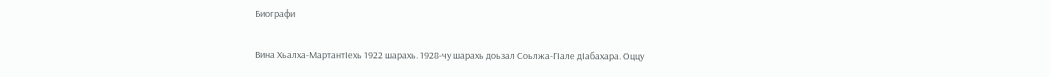Биографи

Вина Хьалха-МартантӀехь 1922 шарахь. 1928-чу шарахь доьзал Соьлжа-ГӀале дӀабахара. Оццу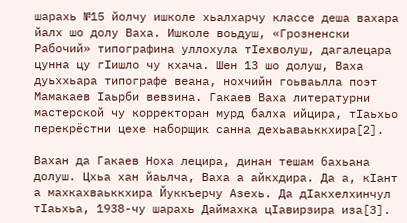шарахь №15 йолчу ишколе хьалхарчу классе деша вахара йалх шо долу Ваха. Ишколе воьдуш, «Грозненски Рабочий» типографина уллохула тӀехволуш, дагалецара цунна цу гӀишло чу кхача. Шен 13 шо долуш, Ваха дуьххьара типографе веана, нохчийн гоьваьлла поэт Мамакаев Ӏаьрби вевзина. Гакаев Ваха литературни мастерской чу корректоран мурд балха ийцира, тӀаьхьо перекрёстни цехе наборщик санна дехьаваьккхира[2].

Вахан да Гакаев Ноха лецира, динан тешам бахьана долуш. Цхьа хан йаьлча, Ваха а айкхдира. Да а, кӀант а махкахваьккхира Йуккъерчу Азехь. Да дӀакхелхинчул тӀаьхьа, 1938-чу шарахь Даймахка цӀавирзира иза[3].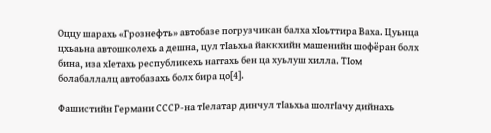Оццу шарахь «Грознефть» автобазе погрузчикан балха хӀоьттира Ваха. Цуьнца цхьаьна автошколехь а дешна, цул тӀаьхьа йаккхийн машенийн шофёран болх бина, иза хӀетахь республикехь наггахь бен ца хуьлуш хилла. ТӀом болабаллалц автобазахь болх бира цо[4].

Фашистийн Германи СССР-на тӀелатар динчул тӀаьхьа шолгӀачу дийнахь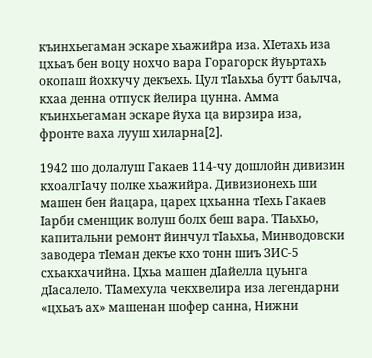къинхьегаман эскаре хьажийра иза. ХӀетахь иза цхьаъ бен воцу нохчо вара Горагорск йуьртахь окопаш йохкучу декъехь. Цул тӀаьхьа бутт баьлча, кхаа денна отпуск йелира цунна. Амма къинхьегаман эскаре йуха ца вирзира иза, фронте ваха лууш хиларна[2].

1942 шо долалуш Гакаев 114-чу дошлойн дивизин кхоалгӀачу полке хьажийра. Дивизионехь ши машен бен йацара, царех цхьанна тӀехь Гакаев Ӏарби сменщик волуш болх беш вара. ТӀаьхьо, капитальни ремонт йинчул тӀаьхьа, Минводовски заводера тӀеман декъе кхо тонн шиъ ЗИС-5 схьакхачийна. Цхьа машен дӀайелла цуьнга дӀасалело. ТӀамехула чекхвелира иза легендарни «цхьаъ ах» машенан шофер санна, Нижни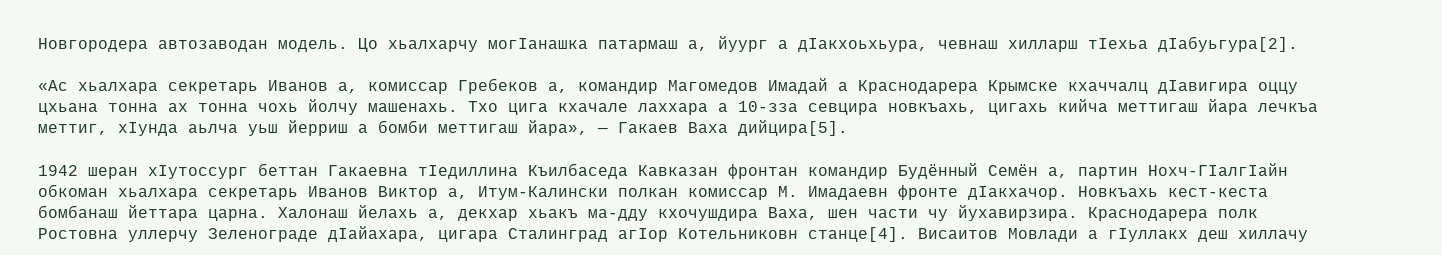Новгородера автозаводан модель. Цо хьалхарчу могӀанашка патармаш а, йуург а дӀакхоьхьура, чевнаш хилларш тӀехьа дӀабуьгура[2].

«Ас хьалхара секретарь Иванов а, комиссар Гребеков а, командир Магомедов Имадай а Краснодарера Крымске кхаччалц дӀавигира оццу цхьана тонна ах тонна чохь йолчу машенахь. Тхо цига кхачале лаххара а 10-зза севцира новкъахь, цигахь кийча меттигаш йара лечкъа меттиг, хӀунда аьлча уьш йерриш а бомби меттигаш йара», — Гакаев Ваха дийцира[5].

1942 шеран хӀутоссург беттан Гакаевна тӀедиллина Къилбаседа Кавказан фронтан командир Будённый Семён а, партин Нохч-ГӀалгӀайн обкоман хьалхара секретарь Иванов Виктор а, Итум-Калински полкан комиссар М. Имадаевн фронте дӀакхачор. Новкъахь кест-кеста бомбанаш йеттара царна. Халонаш йелахь а, декхар хьакъ ма-дду кхочушдира Ваха, шен части чу йухавирзира. Краснодарера полк Ростовна уллерчу Зеленограде дӀайахара, цигара Сталинград агӀор Котельниковн станце[4]. Висаитов Мовлади а гӀуллакх деш хиллачу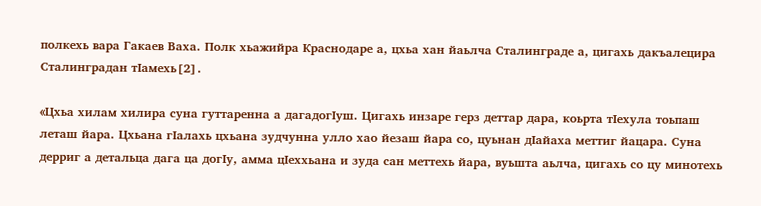полкехь вара Гакаев Ваха. Полк хьажийра Краснодаре а, цхьа хан йаьлча Сталинграде а, цигахь дакъалецира Сталинградан тӀамехь[2].

«Цхьа хилам хилира суна гуттаренна а дагадогӀуш. Цигахь инзаре герз деттар дара, коьрта тӀехула тоьпаш леташ йара. Цхьана гӀалахь цхьана зудчунна улло хао йезаш йара со, цуьнан дӀайаха меттиг йацара. Суна дерриг а детальца дага ца догӀу, амма цӀеххьана и зуда сан меттехь йара, вуьшта аьлча, цигахь со цу минотехь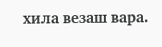хила везаш вара.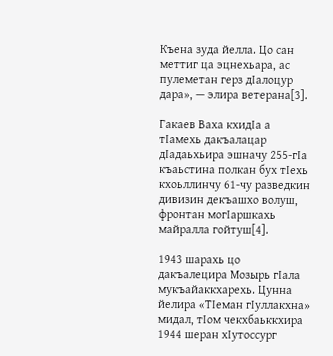Къена зуда йелла. Цо сан меттиг ца эцнехьара, ас пулеметан герз дӀалоцур дара», — элира ветерана[3].

Гакаев Ваха кхидӀа а тӀамехь дакъалацар дӀадаьхьира эшначу 255-гӀа къаьстина полкан бух тӀехь кхоьллинчу 61-чу разведкин дивизин декъашхо волуш, фронтан могӀаршкахь майралла гойтуш[4].

1943 шарахь цо дакъалецира Мозырь гӀала мукъайаккхарехь. Цунна йелира «ТӀеман гӀуллакхна» мидал, тӀом чекхбаьккхира 1944 шеран хӀутоссург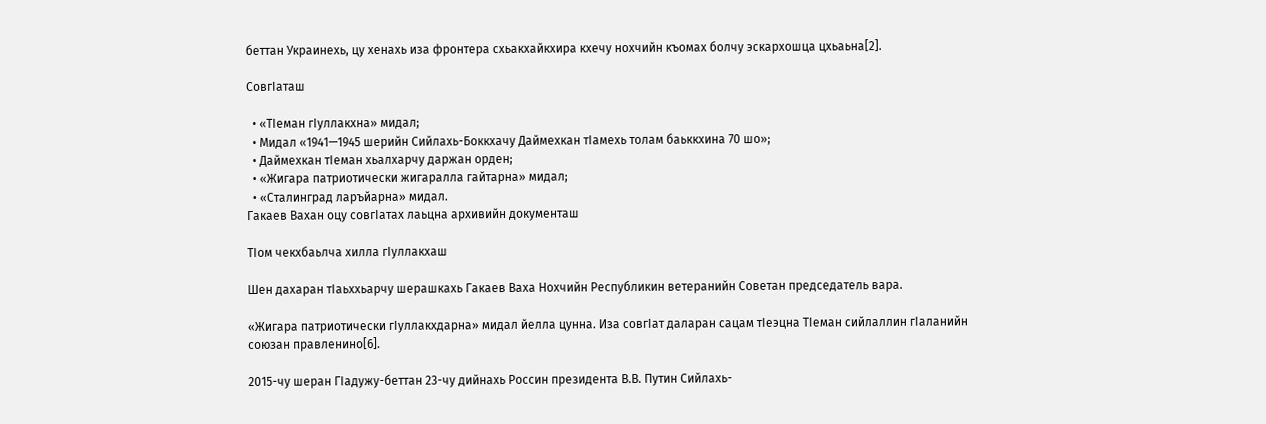беттан Украинехь, цу хенахь иза фронтера схьакхайкхира кхечу нохчийн къомах болчу эскархошца цхьаьна[2].

СовгӀаташ

  • «ТӀеман гӀуллакхна» мидал;
  • Мидал «1941—1945 шерийн Сийлахь-Боккхачу Даймехкан тӀамехь толам баьккхина 70 шо»;
  • Даймехкан тӀеман хьалхарчу даржан орден;
  • «Жигара патриотически жигаралла гайтарна» мидал;
  • «Сталинград ларъйарна» мидал.
Гакаев Вахан оцу совгӀатах лаьцна архивийн документаш

ТӀом чекхбаьлча хилла гӀуллакхаш

Шен дахаран тӀаьххьарчу шерашкахь Гакаев Ваха Нохчийн Республикин ветеранийн Советан председатель вара.

«Жигара патриотически гӀуллакхдарна» мидал йелла цунна. Иза совгӀат даларан сацам тӀеэцна ТӀеман сийлаллин гӀаланийн союзан правленино[6].

2015-чу шеран ГӀадужу-беттан 23-чу дийнахь Россин президента В.В. Путин Сийлахь-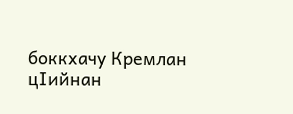боккхачу Кремлан цӀийнан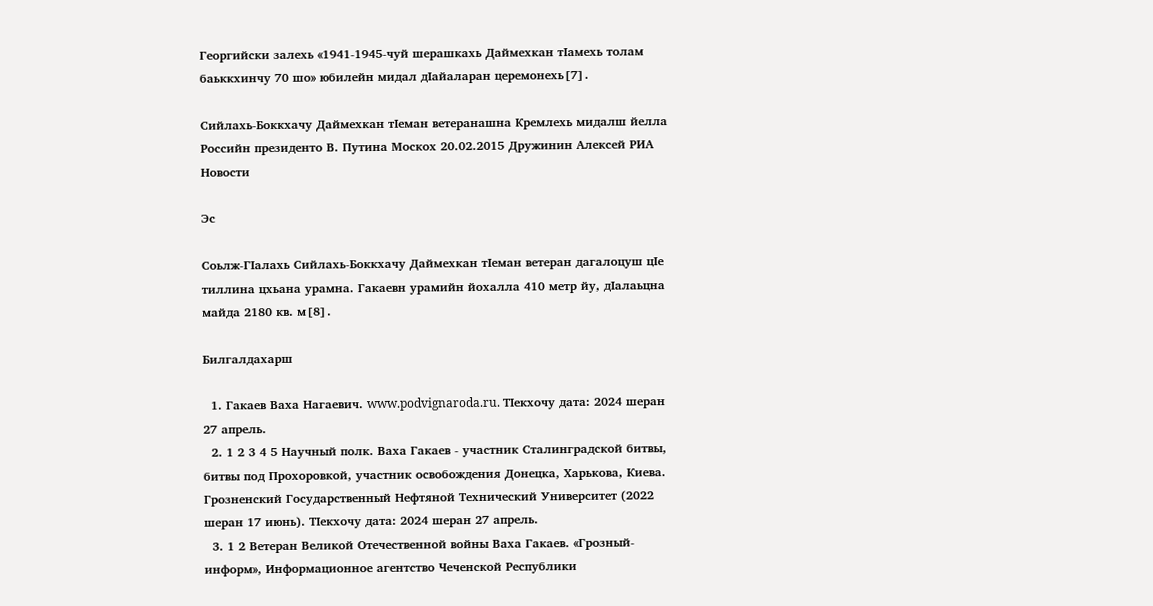Георгийски залехь «1941-1945-чуй шерашкахь Даймехкан тӀамехь толам баьккхинчу 70 шо» юбилейн мидал дӀайаларан церемонехь[7].

Сийлахь-Боккхачу Даймехкан тӀеман ветеранашна Кремлехь мидалш йелла Российн президенто В. Путина Москох 20.02.2015 Дружинин Алексей РИА Новости

Эс

Соьлж-ГӀалахь Сийлахь-Боккхачу Даймехкан тӀеман ветеран дагалоцуш цӀе тиллина цхьана урамна. Гакаевн урамийн йохалла 410 метр йу, дӀалаьцна майда 2180 кв. м[8].

Билгалдахарш

  1. Гакаев Ваха Нагаевич. www.podvignaroda.ru. ТӀекхочу дата: 2024 шеран 27 апрель.
  2. 1 2 3 4 5 Научный полк. Ваха Гакаев - участник Сталинградской битвы, битвы под Прохоровкой, участник освобождения Донецка, Харькова, Киева. Грозненский Государственный Нефтяной Технический Университет (2022 шеран 17 июнь). ТӀекхочу дата: 2024 шеран 27 апрель.
  3. 1 2 Ветеран Великой Отечественной войны Ваха Гакаев. «Грозный-информ», Информационное агентство Чеченской Республики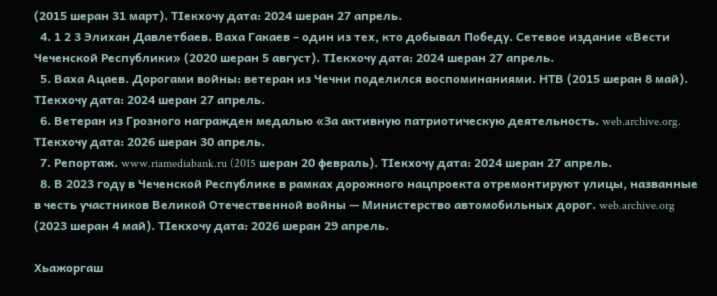(2015 шеран 31 март). ТӀекхочу дата: 2024 шеран 27 апрель.
  4. 1 2 3 Элихан Давлетбаев. Ваха Гакаев – один из тех, кто добывал Победу. Сетевое издание «Вести Чеченской Республики» (2020 шеран 5 август). ТӀекхочу дата: 2024 шеран 27 апрель.
  5. Ваха Ацаев. Дорогами войны: ветеран из Чечни поделился воспоминаниями. НТВ (2015 шеран 8 май). ТӀекхочу дата: 2024 шеран 27 апрель.
  6. Ветеран из Грозного награжден медалью «За активную патриотическую деятельность. web.archive.org. ТӀекхочу дата: 2026 шеран 30 апрель.
  7. Репортаж. www.riamediabank.ru (2015 шеран 20 февраль). ТӀекхочу дата: 2024 шеран 27 апрель.
  8. В 2023 году в Чеченской Республике в рамках дорожного нацпроекта отремонтируют улицы, названные в честь участников Великой Отечественной войны — Министерство автомобильных дорог. web.archive.org (2023 шеран 4 май). ТӀекхочу дата: 2026 шеран 29 апрель.

Хьажоргаш